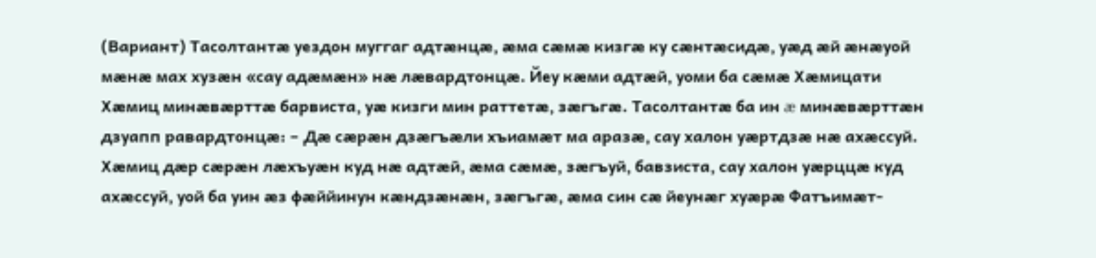(Вариант) Тасолтантæ уездон муггаг адтæнцæ, æма сæмæ кизгæ ку сæнтæсидæ, уæд æй æнæуой мæнæ мах хузæн «сау адæмæн» нæ лæвардтонцæ. Йеу кæми адтæй, уоми ба сæмæ Хæмицати Хæмиц минæвæрттæ барвиста, уæ кизги мин раттетæ, зæгъгæ. Тасолтантæ ба ин æ минæвæрттæн дзуапп равардтонцæ: – Дæ сæрæн дзæгъæли хъиамæт ма аразæ, сау халон уæртдзæ нæ ахæссуй. Хæмиц дæр сæрæн лæхъуæн куд нæ адтæй, æма сæмæ, зæгъуй, бавзиста, сау халон уæрццæ куд ахæссуй, уой ба уин æз фæййинун кæндзæнæн, зæгъгæ, æма син сæ йеунæг хуæрæ Фатъимæт-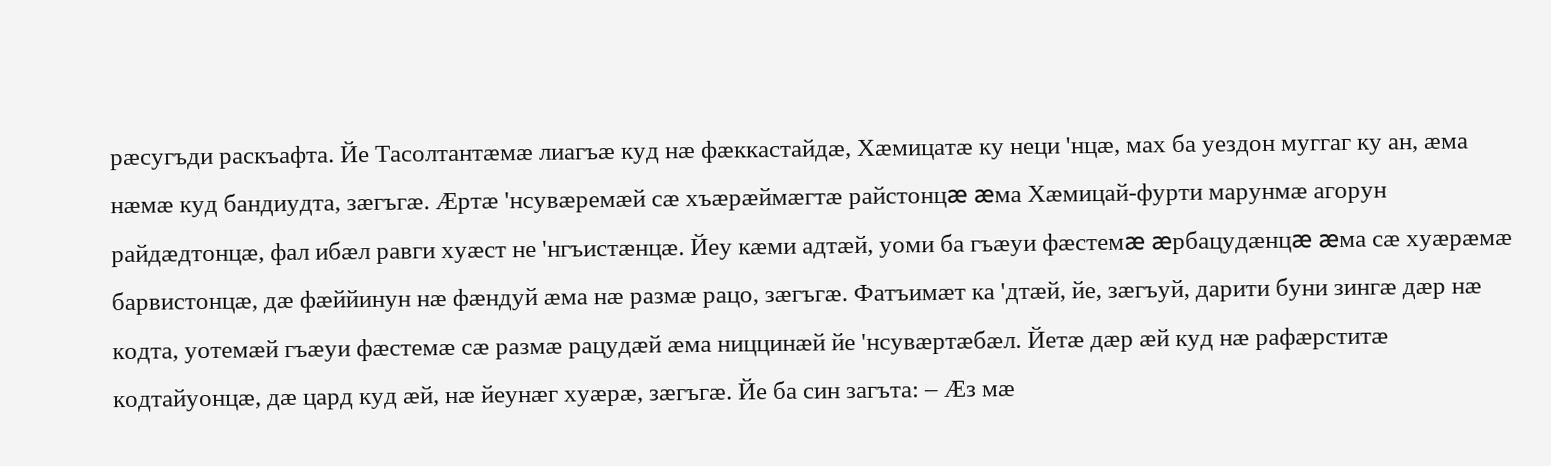рæсугъди раскъафта. Йе Тасолтантæмæ лиагъæ куд нæ фæккастайдæ, Хæмицатæ ку неци 'нцæ, мах ба уездон муггаг ку ан, æма нæмæ куд бандиудта, зæгъгæ. Æртæ 'нсувæремæй сæ хъæрæймæгтæ райстонцæ æма Хæмицай-фурти марунмæ агорун райдæдтонцæ, фал ибæл равги хуæст не 'нгъистæнцæ. Йеу кæми адтæй, уоми ба гъæуи фæстемæ æрбацудæнцæ æма сæ хуæрæмæ барвистонцæ, дæ фæййинун нæ фæндуй æма нæ размæ рацо, зæгъгæ. Фатъимæт ка 'дтæй, йе, зæгъуй, дарити буни зингæ дæр нæ кодта, уотемæй гъæуи фæстемæ сæ размæ рацудæй æма ниццинæй йе 'нсувæртæбæл. Йетæ дæр æй куд нæ рафæрститæ кодтайуонцæ, дæ цард куд æй, нæ йеунæг хуæрæ, зæгъгæ. Йе ба син загъта: – Æз мæ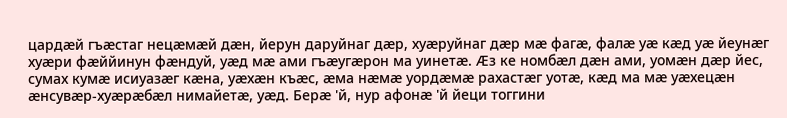цардæй гъæстаг нецæмæй дæн, йерун даруйнаг дæр, хуæруйнаг дæр мæ фагæ, фалæ уæ кæд уæ йеунæг хуæри фæййинун фæндуй, уæд мæ ами гъæугæрон ма уинетæ. Æз ке номбæл дæн ами, уомæн дæр йес, сумах кумæ исиуазæг кæна, уæхæн къæс, æма нæмæ уордæмæ рахастæг уотæ, кæд ма мæ уæхецæн æнсувæр-хуæрæбæл нимайетæ, уæд. Берæ 'й, нур афонæ 'й йеци тоггини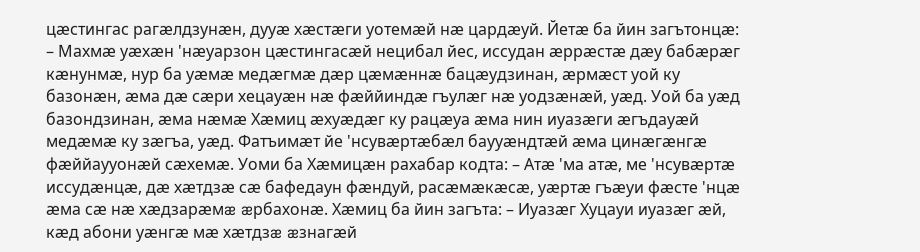цæстингас рагæлдзунæн, дууæ хæстæги уотемæй нæ цардæуй. Йетæ ба йин загътонцæ: – Махмæ уæхæн 'нæуарзон цæстингасæй нецибал йес, иссудан æррæстæ дæу бабæрæг кæнунмæ, нур ба уæмæ медæгмæ дæр цæмæннæ бацæудзинан, æрмæст уой ку базонæн, æма дæ сæри хецауæн нæ фæййиндæ гъулæг нæ уодзæнæй, уæд. Уой ба уæд базондзинан, æма нæмæ Хæмиц æхуæдæг ку рацæуа æма нин иуазæги æгъдауæй медæмæ ку зæгъа, уæд. Фатъимæт йе 'нсувæртæбæл баууæндтæй æма цинæгæнгæ фæййаууонæй сæхемæ. Уоми ба Хæмицæн рахабар кодта: – Атæ 'ма атæ, ме 'нсувæртæ иссудæнцæ, дæ хæтдзæ сæ бафедаун фæндуй, расæмæкæсæ, уæртæ гъæуи фæсте 'нцæ æма сæ нæ хæдзарæмæ æрбахонæ. Хæмиц ба йин загъта: – Иуазæг Хуцауи иуазæг æй, кæд абони уæнгæ мæ хæтдзæ æзнагæй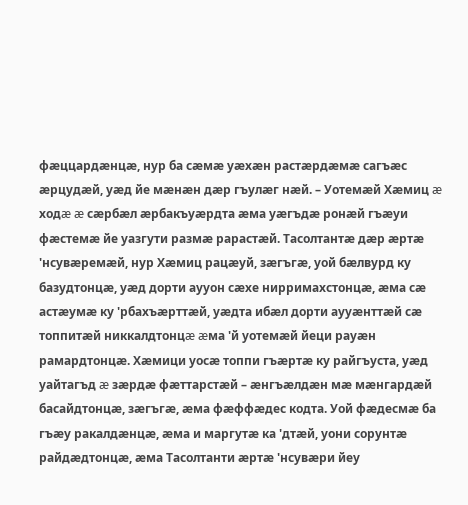фæццардæнцæ, нур ба сæмæ уæхæн растæрдæмæ сагъæс æрцудæй, уæд йе мæнæн дæр гъулæг нæй. – Уотемæй Хæмиц æ ходæ æ сæрбæл æрбакъуæрдта æма уæгъдæ ронæй гъæуи фæстемæ йе уазгути размæ рарастæй. Тасолтантæ дæр æртæ 'нсувæремæй, нур Хæмиц рацæуй, зæгъгæ, уой бæлвурд ку базудтонцæ, уæд дорти аууон сæхе нирримахстонцæ, æма сæ астæумæ ку 'рбахъæрттæй, уæдта ибæл дорти аууæнттæй сæ топпитæй никкалдтонцæ æма 'й уотемæй йеци рауæн рамардтонцæ. Хæмици уосæ топпи гъæртæ ку райгъуста, уæд уайтагъд æ зæрдæ фæттарстæй – æнгъæлдæн мæ мæнгардæй басайдтонцæ, зæгъгæ, æма фæффæдес кодта. Уой фæдесмæ ба гъæу ракалдæнцæ, æма и маргутæ ка 'дтæй, уони сорунтæ райдæдтонцæ, æма Тасолтанти æртæ 'нсувæри йеу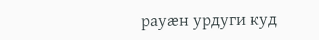рауæн урдуги куд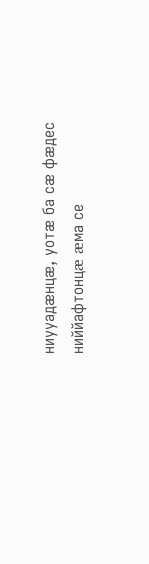ниууадæнцæ, уотæ ба сæ фæдес ниййафтонцæ æма се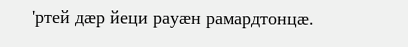'ртей дæр йеци рауæн рамардтонцæ.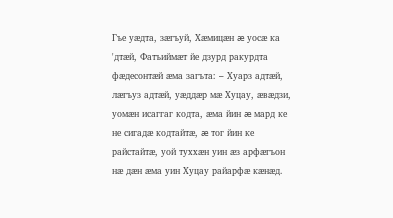Гъе уæдта, зæгъуй, Хæмицæн æ уосæ ка 'дтæй, Фатъиймæт йе дзурд ракурдта фæдесонтæй æма загъта: – Хуарз адтæй, лæгъуз адтæй, уæддæр мæ Хуцау, æвæдзи, уомæн исаггаг кодта, æма йин æ мард ке не сигадæ кодтайтæ, æ тог йин ке райстайтæ, уой туххæн уин æз арфæгъон нæ дæн æма уин Хуцау райарфæ кæнæд.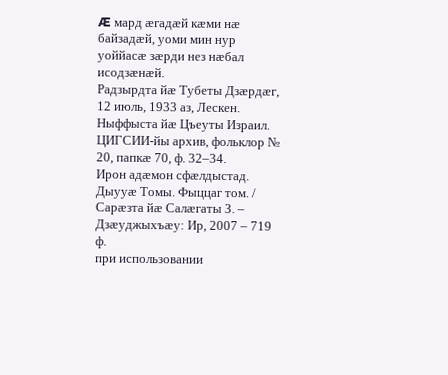Æ мард æгадæй кæми нæ байзадæй, уоми мин нур уоййасæ зæрди нез нæбал исодзæнæй.
Радзырдта йæ Тубеты Дзæрдæг, 12 июль, 1933 аз, Лескен. Ныффыста йæ Цъеуты Израил. ЦИГСИИ-йы архив, фольклор № 20, папкæ 70, ф. 32–34.
Ирон адæмон сфæлдыстад. Дыууæ Томы. Фыццаг том. / Сарæзта йæ Салæгаты З. – Дзæуджыхъæу: Ир, 2007 – 719 ф.
при использовании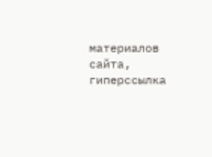материалов сайта, гиперссылка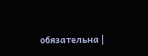обязательна |